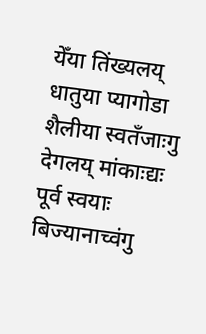येँया तिंख्यलय् धातुया प्यागोडा शैलीया स्वतँजाःगु देगलय् मांकाःद्यः पूर्व स्वयाः बिज्यानाच्वंगु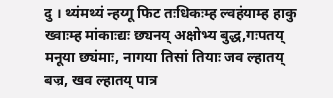दु । थ्यंमथ्यं न्हय्गू फिट तःधिकःम्ह ल्वहंयाम्ह हाकु ख्वाःम्ह मांकाःद्यः छ्यनय् अक्षोभ्य बुद्ध,गःपतय् मनूया छ्यंमाः, नागया तिसां तियाः जव ल्हातय् बज्र, खव ल्हातय् पात्र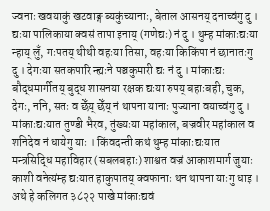ज्वनाः खवयाकुं खटवाङ्ग ब्यकुंच्यानाः, बेताल आसनय् दनाच्वंगु दु । द्यःया पालिकाया क्वसं तापा इनाय् (गणेद्यः) नं दु । थुम्ह मांकाःद्यःया न्हाय् लुँ, गःपतय् थीथी वहःया तिसा, वहःया किकिंपा नं छानातःगु दु । देगःया सतकपारि न्ह्यःने पञ्चकुमारी द्यः नं दु । मांकाःद्यः बौद्धमार्गीतय् बुद्ध शासनया रक्षक द्यःया रुपय् बहाःबही, चुक, देगः, ननि, सतः व छेँय् छेँय् नं थापना यानाः पुज्याना वयाच्वंगु दु । मांकाःद्यःयात तुण्डी भैरव, तुंख्यःया महांकाल, बज्रवीर महांकाल व शनिदेव नं धायेगु याः । किंवदन्ती कथं थुम्ह मांकाःद्यःयात मन्त्रसिद्धि महाविहार (सबलबहाः) शाश्वत वज्रं आकाशमार्ग जुयाः काशी वनेत्यंम्ह द्यःयात हाकुपातय् क्वफानाः थन थापना याःगु धाइ । अथे हे कलिगत ३८२२ पाखे मांकाःद्यवं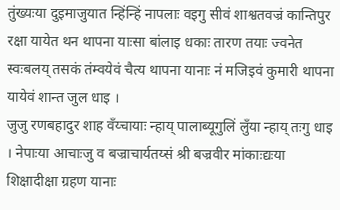तुंख्यःया दुइमाजुयात न्हिंन्हिं नापलाः वइगु सीवं शाश्वतवज्रं कान्तिपुर रक्षा यायेत थन थापना याःसा बांलाइ धकाः तारण तयाः ज्वनेत स्वःबलय् तसकं तंम्वयेवं चैत्य थापना यानाः नं मजिइवं कुमारी थापना यायेवं शान्त जुल धाइ ।
जुजु रणबहादुर शाह वँय्चायाः न्हाय् पालाब्यूगुलिं लुँया न्हाय् तःगु धाइ । नेपाःया आचाःजु व बज्राचार्यतय्सं श्री बज्रवीर मांकाःद्यःया शिक्षादीक्षा ग्रहण यानाः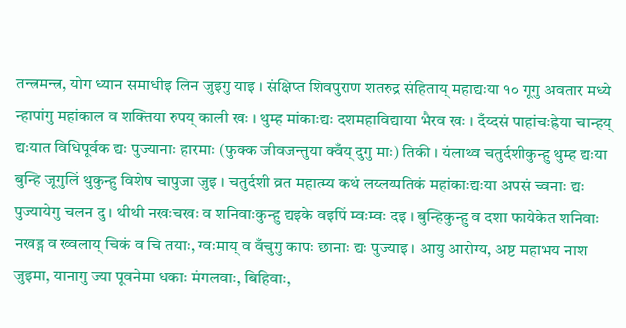तन्त्रमन्त्र, योग ध्यान समाधीइ लिन जुइगु याइ । संक्षिप्त शिवपुराण शतरुद्र संहिताय् महाद्यःया १० गूगु अवतार मध्ये न्हापांगु महांकाल व शक्तिया रुपय् काली खः । थुम्ह मांकाःद्यः दशमहाविद्याया भैरव खः । दँय्दसं पाहांचःह्रेया चान्हय् द्यःयात विधिपूर्वक द्यः पुज्यानाः हारमाः (फुक्क जीवजन्तुया क्वँय् दुगु माः) तिकी । यंलाथ्व चतुर्दशीकुन्हु थुम्ह द्यःया बुन्हि जूगुलिं थुकुन्हु विशेष चापुजा जुइ । चतुर्दशी व्रत महात्म्य कथं लय्लय्पतिकं महांकाःद्यःया अपसं च्वनाः द्यः पुज्यायेगु चलन दु । थीथी नखःचखः व शनिवाःकुन्हु द्यइके वइपिं म्वःम्वः दइ । बुन्हिकुन्हु व दशा फायेकेत शनिवाः नखड्ग व ख्वलाय् चिकं व चि तयाः, ग्वःमाय् व वँचुगु कापः छानाः द्यः पुज्याइ । आयु आरोग्य, अष्ट महाभय नाश जुइमा, यानागु ज्या पूवनेमा धकाः मंगलवाः, बिहिवाः,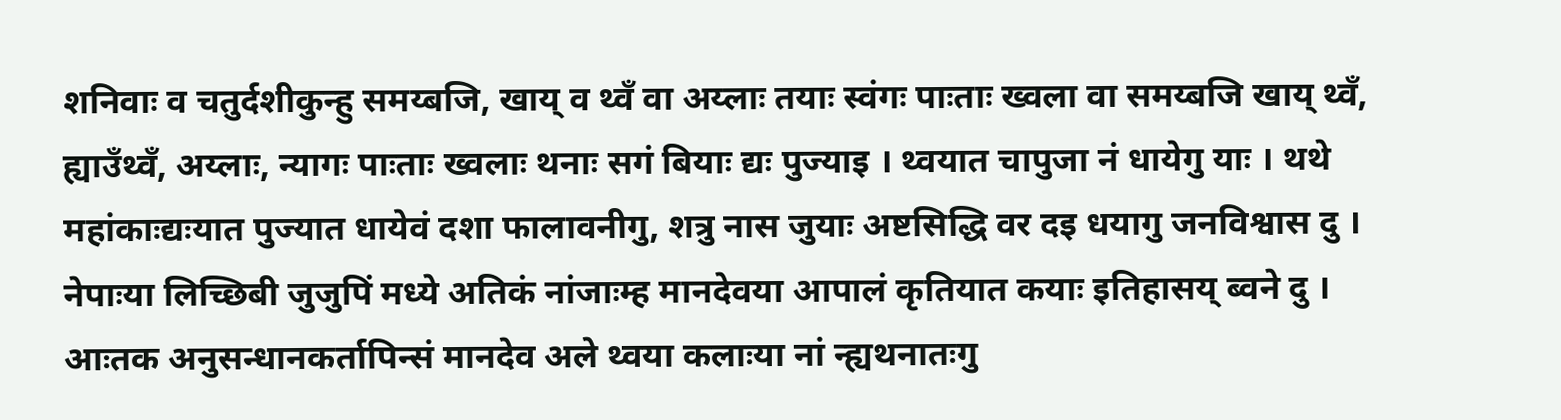शनिवाः व चतुर्दशीकुन्हु समय्बजि, खाय् व थ्वँ वा अय्लाः तयाः स्वंगः पाःताः ख्वला वा समय्बजि खाय् थ्वँ, ह्याउँथ्वँ, अय्लाः, न्यागः पाःताः ख्वलाः थनाः सगं बियाः द्यः पुज्याइ । थ्वयात चापुजा नं धायेगु याः । थथे महांकाःद्यःयात पुज्यात धायेवं दशा फालावनीगु, शत्रु नास जुयाः अष्टसिद्धि वर दइ धयागु जनविश्वास दु ।
नेपाःया लिच्छिबी जुजुपिं मध्ये अतिकं नांजाःम्ह मानदेवया आपालं कृतियात कयाः इतिहासय् ब्वने दु । आःतक अनुसन्धानकर्तापिन्सं मानदेव अले थ्वया कलाःया नां न्ह्यथनातःगु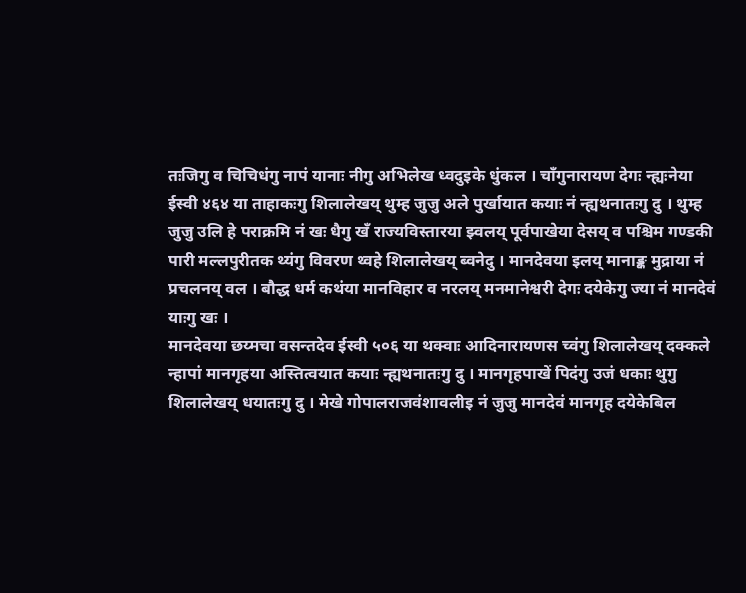तःजिगु व चिचिधंगु नापं यानाः नीगु अभिलेख ध्वदुइके धुंकल । चाँगुनारायण देगः न्ह्यःनेया ईस्वी ४६४ या ताहाकःगु शिलालेखय् थुम्ह जुजु अले पुर्खायात कयाः नं न्ह्यथनातःगु दु । थुम्ह जुजु उलि हे पराक्रमि नं खः धैगु खँ राज्यविस्तारया झ्वलय् पूर्वपाखेया देसय् व पश्चिम गण्डकी पारी मल्लपुरीतक थ्यंगु विवरण थ्वहे शिलालेखय् ब्वनेदु । मानदेवया इलय् मानाङ्क मुद्राया नं प्रचलनय् वल । बौद्ध धर्म कथंया मानविहार व नरलय् मनमानेश्वरी देगः दयेकेगु ज्या नं मानदेवं याःगु खः ।
मानदेवया छय्मचा वसन्तदेव ईस्वी ५०६ या थक्वाः आदिनारायणस च्वंगु शिलालेखय् दक्कले न्हापां मानगृहया अस्तित्वयात कयाः न्ह्यथनातःगु दु । मानगृहपाखें पिदंगु उजं धकाः थुगु शिलालेखय् धयातःगु दु । मेखे गोपालराजवंशावलीइ नं जुजु मानदेवं मानगृह दयेकेबिल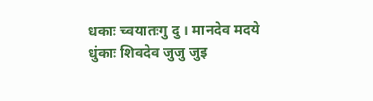धकाः च्वयातःगु दु । मानदेव मदये धुंकाः शिवदेव जुजु जुइ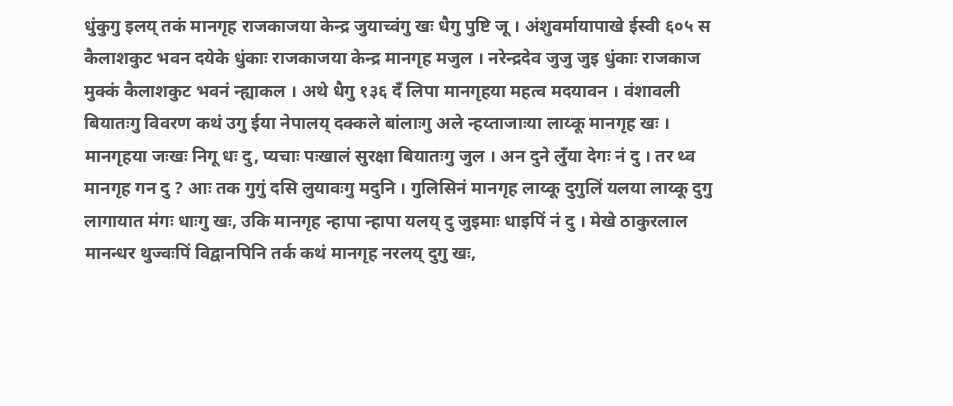धुंकुगु इलय् तकं मानगृह राजकाजया केन्द्र जुयाच्वंगु खः धैगु पुष्टि जू । अंशुवर्मायापाखे ईस्वी ६०५ स कैलाशकुट भवन दयेके धुंकाः राजकाजया केन्द्र मानगृह मजुल । नरेन्द्रदेव जुजु जुइ धुंकाः राजकाज मुक्कं कैलाशकुट भवनं न्ह्याकल । अथे धैगु १३६ दँ लिपा मानगृहया महत्व मदयावन । वंशावली बियातःगु विवरण कथं उगु ईया नेपालय् दक्कले बांलाःगु अले न्हय्ताजाःया लाय्कू मानगृह खः । मानगृहया जःखः निगू धः दु, प्यचाः पःखालं सुरक्षा बियातःगु जुल । अन दुने लुँया देगः नं दु । तर थ्व मानगृह गन दु ? आः तक गुगुं दसि लुयावःगु मदुनि । गुलिसिनं मानगृह लाय्कू दुगुलिं यलया लाय्कू दुगु लागायात मंगः धाःगु खः, उकि मानगृह न्हापा न्हापा यलय् दु जुइमाः धाइपिं नं दु । मेखे ठाकुरलाल मानन्धर थुज्वःपिं विद्वानपिनि तर्क कथं मानगृह नरलय् दुगु खः,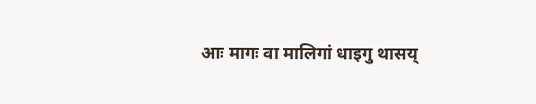आः मागः वा मालिगां धाइगु थासय्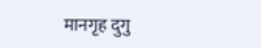मानगृह दुगु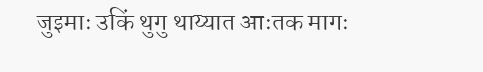जुइमाः उकिं थुगु थाय्यात आःतक मागः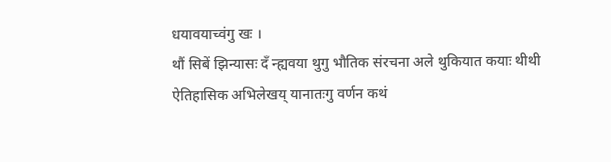धयावयाच्वंगु खः ।
थौं सिबें झिन्यासः दँ न्ह्यवया थुगु भौतिक संरचना अले थुकियात कयाः थीथी ऐतिहासिक अभिलेखय् यानातःगु वर्णन कथं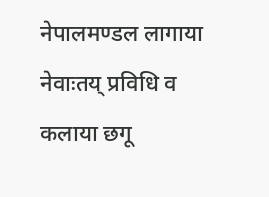नेपालमण्डल लागाया नेवाःतय् प्रविधि व कलाया छगू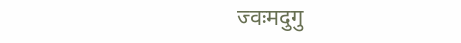ज्वःमदुगु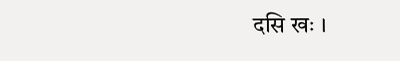दसि खः ।